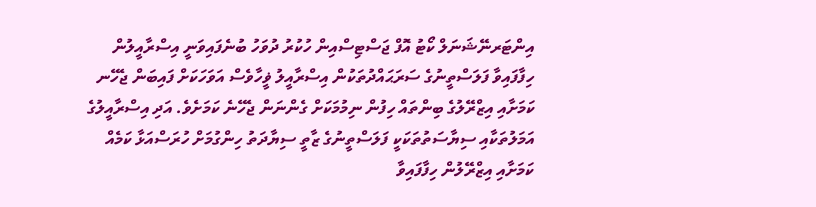އިންޓަރނޭޝަނަލް ކޯޓު އޮފް ޖަސްޓިސްއިން ހުކުރު ދުވަހު ބުނެފައިވަނީ އިސްރާއީލުން ހިފާފައިވާ ފަލަސްތީނުގެ ސަރަޙައްދުތަކުން އިސްރާއީލު ޥީހާވެސް އަވަހަކަށް ފައިބަން ޖެހޭނ ކަމަށާއި އިޒްރޭލުގެ ބިންތައް ހިފުން ނިމުމަކަށް ގެންނަން ޖެހޭނެ ކަމަށެވެ. އަދި އިސްރާއީލުގެ އަމަލުތަކާއި ސިޔާސަތުތަކަކީ ފަލަސްތީނުގެ ޒާތީ ސިޔާދަތު ހިންގުމަށް ހުރަސްއަޅާ ކަމެއް ކަމަށާއި އިޒްރޭލުން ހިފާފައިވާ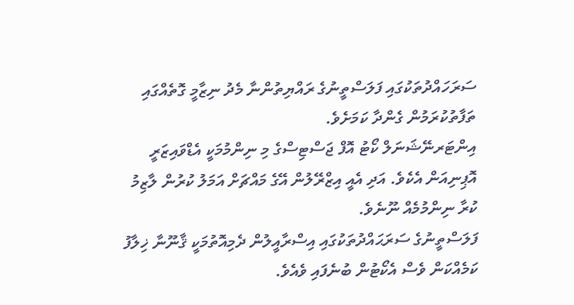ސަރަހައްދުތަކުގައި ފަލަސްތީނުގެ ރައްޔިތުންނާ މެދު ނިޒާމީ ގޮތެއްގައި ތަފާތުކުރަމުން ގެންދާ ކަމަށެވެ.
އިންޓަރނޭޝަނަލް ކޯޓު އޮފް ޖަސްޓިސްގެ މި ނިންމުމަކީ އެޑްވައިޒަރީ އޮޕިނިއަން އެކެވެ. އަދި އެއީ އިޒްރޭލުން އޭގެ މައްޗަށް އަމަލު ކުރުން ލާޒިމު ކުރާ ނިންމުމެއް ނޫނެވެ.
ފަލަސްތީނުގެ ސަރަޙައްދުތަކުގައި އިސްރާއީލުން ދެމިއޮތުމަކީ ޤާނޫނާ ޚިލާފު ކަމެއްކަން ވެސް އެކޯޓުން ބުނެފައި ވެއެވެ.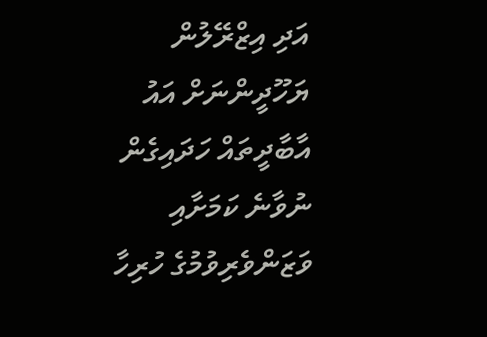އަދި އިޒްރޭލުން ޔަހޫދީންނަށް އައު އާބާދީތައް ހަދައިގެން ނުވާނެ ކަމަށާއި ވަޒަންވެރިވުމުގެ ހުރިހާ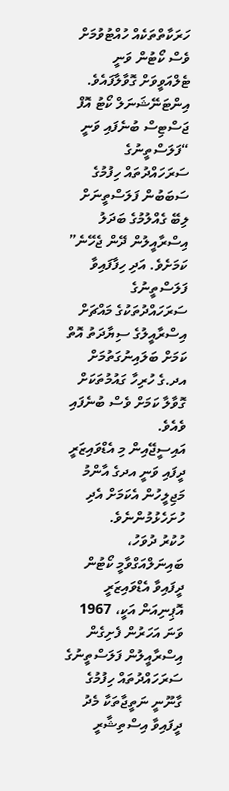ހަރަކާތްތަކެއް ހުއްޓުވުމަށް ވެސް ކޯޓުން ވަނީ ޓެލްއަވީވަށް ގޮވާލާފައެވެ. އިންޓަނޭޝަނަލް ކޯޓު އޮފް ޖަސްޓިސް ބުނެފައި ވަނީ “ފަލަސްތީނުގެ ސަރަހައްދުތައް ހިފުމުގެ ސަބަބުން ފަލަސްތީނަށް ލިބޭ ގެއްލުމުގެ ބަދަލު އިސްރާއީލުން ދޭން ޖެހޭނެ” ކަމަށެވެ. އަދި ހިފާފައިވާ ފަލަސްތީނުގެ ސަރަހައްދުތަކުގެ މައްޗަށް އިސްރާއީލުގެ ސިޔާދަތު އޮތް ކަމަށް ބަލައިނުގަތުމަށް އދ.ގެ ހުރިހާ ގައުމުތަކަށް ގޮވާލާ ކަމަށް ވެސް ބުނެފައި ވެއެވެ.
އައިސީޖޭއިން މި އެޑްވައިޒަރީ ދީފައި ވަނީ އދގެ އާންމު މަޖިލީހުން އެކަމަށް އެދި ހުށަހެޅުމުންނެވެ.
ހުކުރު ދުވަހު، ބައިނަލްއަގްވާމީ ކޯޓުން ދީފައިވާ އެޑްވައިޒަރީ އޮޕިނިއަން އަކީ، 1967 ވަނަ އަހަރުން ފެށިގެން އިސްރާއީލުން ފަލަސްތީނުގެ ސަރަހައްދުތައް ހިފުމުގެ ގާނޫނީ ނަތީޖާތަކާ މެދު ދީފައިވާ އިސްތިޝާރީ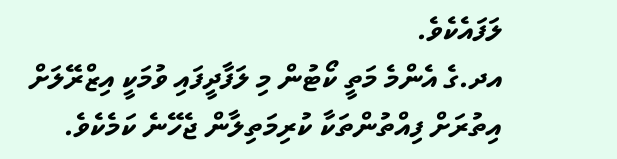ލަފައެކެވެ.
އދ.ގެ އެންމެ މަތީ ކޯޓުން މި ލަފާދީފައި ވުމަކީ އިޒްރޭލަށް އިތުރަށް ފިއްތުންތަކާ ކުރިމަތިލާން ޖެހޭނެ ކަމެކެވެ.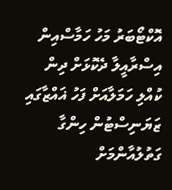އޮކްޓޯބަރު މަހު ހަމާސްއިން އިސްރާއީލާ ދެކޮޅަށް ދިން ކުއްލި ހަމަލާއަށް ފަހު ޣައްޒާގައި ޒަޔަނިސްޓުން ހިންގާ ގަތުލުއާންމަށް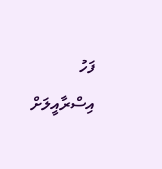ފަހު އިސްރާއީލަށް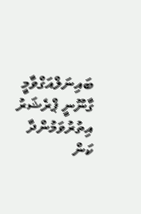ބައިނަލްއަގްވާމީ ގާނޫނީ ޕްރެޝަރު އިތުރުވަމުންދާ ކަން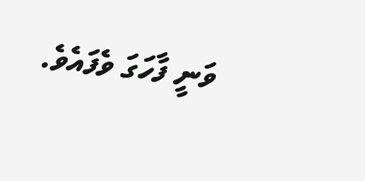ވަނީ ފާހަގަ ވެފައެވެ.